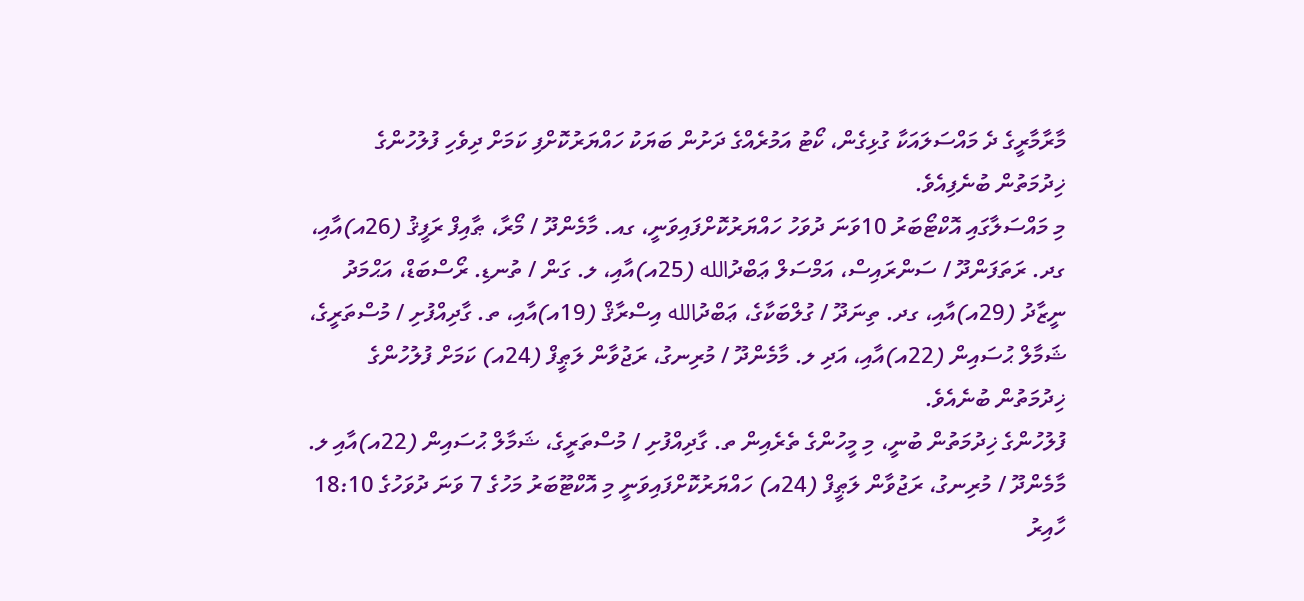މާރާމާރީގެ ދެ މައްސަލައަކާ ގުޅިގެން، ކޯޓު އަމުރެއްގެ ދަށުން ބަޔަކު ހައްޔަރުކޮށްފި ކަމަށް ދިވެހި ފުލުހުންގެ ޚިދުމަތުން ބުނެފިއެވެ.
މި މައްސަލާގައި އޮކްޓޯބަރު 10ވަނަ ދުވަހު ހައްޔަރުކޮށްފައިވަނީ، ގއ. މާމެންދޫ / މޯރާ، ޠާއިފް ރަފީޤު (26އ)އާއި، ގދ. ރަތަފަންދޫ / ސަންރައިސް، އަމްސަލް ޢަބްދުالله (25އ)އާއި، ލ. ގަން / ތުނޑި. ރޯސްބަޑް، އަޙްމަދު ނީޒާދު (29އ)އާއި، ގދ. ތިނަދޫ / ގުލްބަކާގެ، ޢަބްދުالله އިސްރާޤް (19އ)އާއި، ތ. ގާދިއްފުށި / މުސްތަރީގެ، ޝަމާލް ޙުސައިން (22އ)އާއި، އަދި ލ. މާމެންދޫ / މުރިނގު، ރަޖުވާން ލަޠީފް (24އ) ކަމަށް ފުލުހުންގެ ޚިދުމަތުން ބުނެއެވެ.
ފުލުހުންގެ ޚިދުމަތުން ބުނީ، މި މީހުންގެ ތެރެއިން ތ. ގާދިއްފުށި / މުސްތަރީގެ، ޝަމާލް ޙުސައިން (22އ)އާއި ލ. މާމެންދޫ / މުރިނގު، ރަޖުވާން ލަޠީފް (24އ) ހައްޔަރުކޮށްފައިވަނީ މި އޮކްޓޫބަރު މަހުގެ 7 ވަނަ ދުވަހުގެ 18:10 ހާއިރު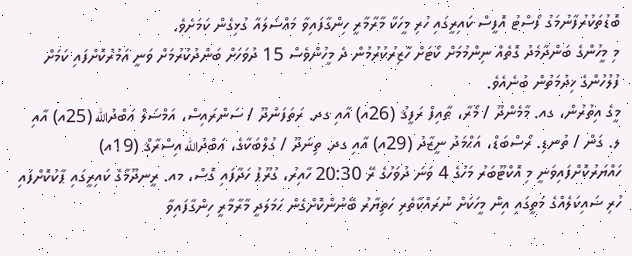ބޮޑުތަކުރުފާނުމަގު ފޯސްޓު އޮފީސް ކައިރީގައި ހުރި މީހަކާ މާރާމާރީ ހިންގާފައިވާ މައްސަލައާ ގުޅިގެން ކަމަށެވެ.
މި މީހުންގެ ބަންދާމެދު ގޮތެއް ނިންމުމަށް ކޯޓަށް ހާޒިރުކުރުމުން ދެ މީހުންވެސް 15 ދުވަހަށް ބަންދުކުރުމަށް ވަނީ އަމުރުކޮށްފައި ކަމަށް ފުލުހުންގެ ޚިދުމަތުން ބުނެއެވެ.
މީގެ އިތުރުން، ގއ. މާމެންދޫ / މޯރާ، ޠާއިފް ރަފީޤު (26އ) އާއި ގދ. ރަތަފަންދޫ / ސަންރައިސް، އަމްސަލް ޢަބްދުالله (25އ) އާއި ލ. ގަން / ތުނޑި. ރޯސްބަޑް، އަޙްމަދު ނީޒާދު (29އ) އާއި ގދ. ތިނަދޫ / ގުލްބަކާގެ، ޢަބްދުالله އިސްރާޤް (19އ) ހައްޔަރުކޮށްފައިވަނީ މި އޮކްޓޫބަރު މަހުގެ 4 ވަނަ ދުވަހުގެ ރޭ 20:30 ހާއިރު، ގުރޫޕު ހަދާފައި ގޮސް، މއ. ރީނދޫމާގެ ކައިރީގައި ޕާކުކޮށްފައި ހުރި ސައިކަލެއްގެ މަތީގައި އިން މީހަކަށް ނުރައްކާތެރި ހަތިޔާރު ބޭނުންކޮށްގެން ހަމަލަދީ މާރާމާރީ ހިންގާފައިވާ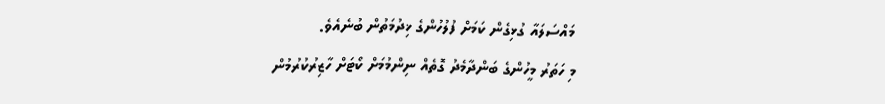މައްސަލައާ ގުޅިގެން ކަމަށް ފުލުހުންގެ ޚިދުމަތުން ބުނެއެވެ.
މި ހަތަރު މީހުންގެ ބަންދާމެދު ގޮތެއް ނިންމުމަށް ކޯޓަށް ހާޒިރުކުރުމުން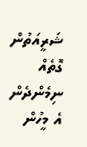ޝަރީއަތުން ގޮތެއް ނިމެންދެން އެ މީހުން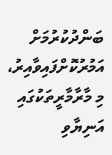ބަންދުކުރުމަށް އަމުރުކޮށްފައިވާއިރު، މި މާރާމާރީތަކުގައި އަނިޔާވި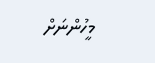މީހުންނަށް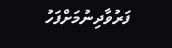ފަރުވާދިނުމަށްފަހު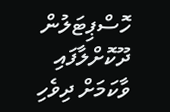ހޮސްޕިޓަލުން ދޫކޮށްލާފައި ވާކަމަށް ދިވެހި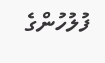ފުލުހުންގެ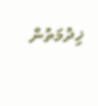ޚިދުމަތުން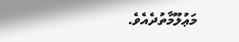މަޢުލޫމާތުދެއެވެ.